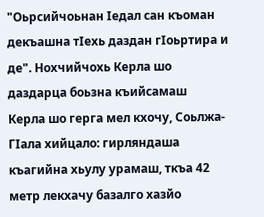"Оьрсийчоьнан Ӏедал сан къоман декъашна тӀехь даздан гӀоьртира и де". Нохчийчохь Керла шо даздарца боьзна къийсамаш
Керла шо герга мел кхочу, Соьлжа-ГIала хийцало: гирляндаша къагийна хьулу урамаш, ткъа 42 метр лекхачу базалго хазйо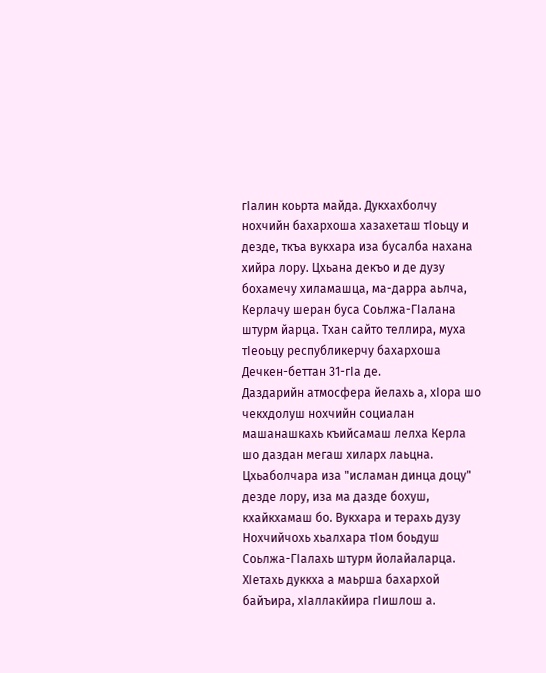гIалин коьрта майда. Дукхахболчу нохчийн бахархоша хазахеташ тIоьцу и дезде, ткъа вукхара иза бусалба нахана хийра лору. Цхьана декъо и де дузу бохамечу хиламашца, ма-дарра аьлча, Керлачу шеран буса Соьлжа-ГӀалана штурм йарца. Тхан сайто теллира, муха тӀеоьцу республикерчу бахархоша Дечкен-беттан 31-гӀа де.
Даздарийн атмосфера йелахь а, хӀора шо чекхдолуш нохчийн социалан машанашкахь къийсамаш лелха Керла шо даздан мегаш хиларх лаьцна. Цхьаболчара иза "исламан динца доцу" дезде лору, иза ма дазде бохуш, кхайкхамаш бо. Вукхара и терахь дузу Нохчийчохь хьалхара тӀом боьдуш Соьлжа-ГӀалахь штурм йолайаларца. ХIетахь дуккха а маьрша бахархой байъира, хIаллакйира гIишлош а.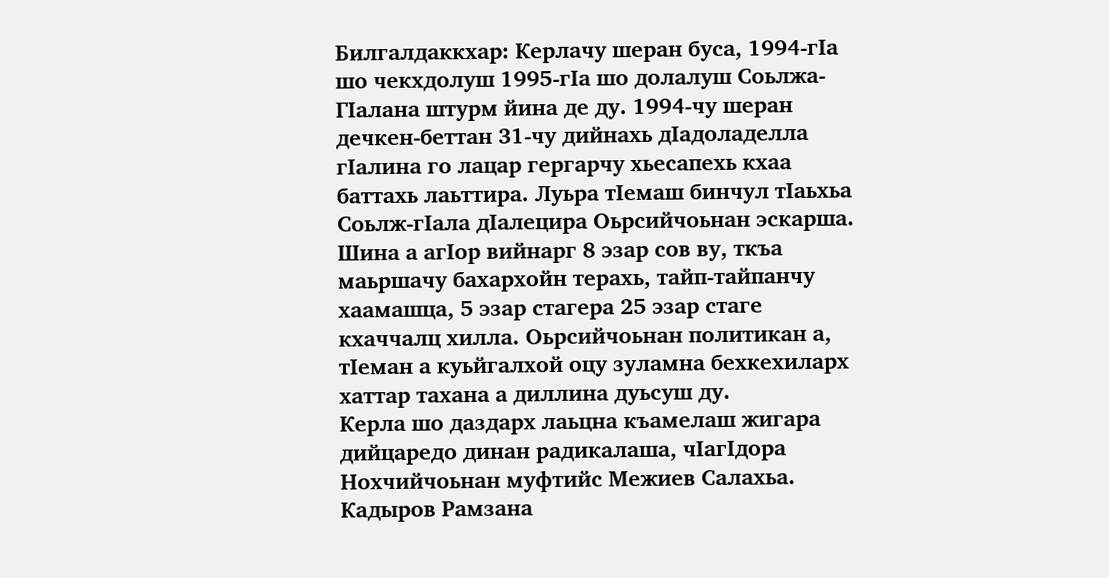Билгалдаккхар: Керлачу шеран буса, 1994-гӀа шо чекхдолуш 1995-гӀа шо долалуш Соьлжа-ГӀалана штурм йина де ду. 1994-чу шеран дечкен-беттан 31-чу дийнахь дӀадоладелла гӀалина го лацар гергарчу хьесапехь кхаа баттахь лаьттира. Луьра тӀемаш бинчул тIаьхьа Соьлж-гӀала дӀалецира Оьрсийчоьнан эскарша. Шина а агӀор вийнарг 8 эзар сов ву, ткъа маьршачу бахархойн терахь, тайп-тайпанчу хаамашца, 5 эзар стагера 25 эзар стаге кхаччалц хилла. Оьрсийчоьнан политикан а, тӀеман а куьйгалхой оцу зуламна бехкехиларх хаттар тахана а диллина дуьсуш ду.
Керла шо даздарх лаьцна къамелаш жигара дийцаредо динан радикалаша, чӀагӀдора Нохчийчоьнан муфтийс Межиев Салахьа. Кадыров Рамзана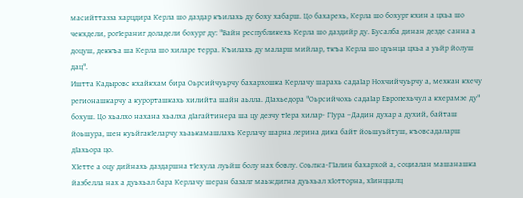масийттазза харцдира Керла шо даздар къилахь ду боху хабарш. Цо бахарехь, Керла шо бохург кхин а цхьа шо чекхдели, рогIераниг доладели бохург ду: "Вайн республикехь Керла шо даздийр ду. Бусалба динан дезде санна а доцуш, деккъа ша Керла шо хиларе терра. Къилахь ду маларш мийлар, ткъа Керла шо цуьнца цхьа а уьйр йолуш дац".
Иштта Кадыровс кхайкхам бира Оьрсийчуьрчу бахархошка Керлачу шарахь садаӀар Нохчийчуьрчу а, мехкан кхечу регионашкарчу а курорташкахь хилийта шайн аьлла. ДIахьедора "Оьрсийчохь садаӀар Европехьчул а кхерамзе ду" бохуш. Цо хьалхо нахана хьалха дIагайтинера ша цу дезчу тIера хилар- ГIура –Дадин духар а духий, байташ йоьшура, шен куьйгакIеларчу хьаькамашлахь Керлачу шарна лерина дика байт йоьшуьйтуш, къовсадаларш дIахьора цо.
ХIетте а оцу дийнахь даздаршна тIехула луьйш болу нах бовлу. Соьлжа-ГIалин бахархой а, социалан машанашка йазбелла нах а дуьхьал бара Керлачу шеран базалг маьждигна дуьхьал хIотторна, хIинццалц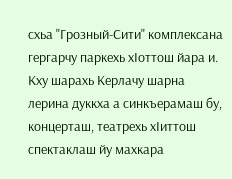схьа "Грозный-Сити" комплексана гергарчу паркехь хIоттош йара и.
Кху шарахь Керлачу шарна лерина дуккха а синкъерамаш бу, концерташ, театрехь хIиттош спектаклаш йу махкара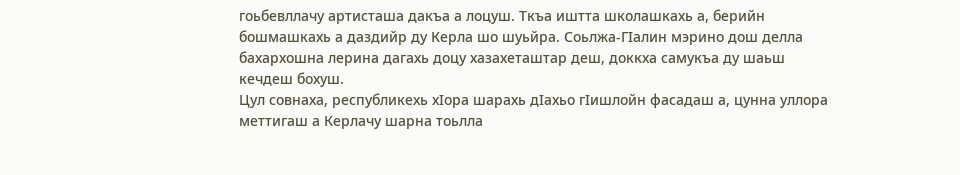гоьбевллачу артисташа дакъа а лоцуш. Ткъа иштта школашкахь а, берийн бошмашкахь а даздийр ду Керла шо шуьйра. Соьлжа-ГӀалин мэрино дош делла бахархошна лерина дагахь доцу хазахеташтар деш, доккха самукъа ду шаьш кечдеш бохуш.
Цул совнаха, республикехь хӀора шарахь дӀахьо гӀишлойн фасадаш а, цунна уллора меттигаш а Керлачу шарна тоьлла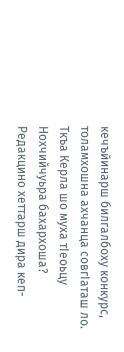кечъйинарш билгалбоху конкурс, толамхошна ахчанца совгӀаташ ло.
Ткъа Керла шо муха тIеоьцу Нохчийчуьра бахархоша? Редакцино хеттарш дира кеп-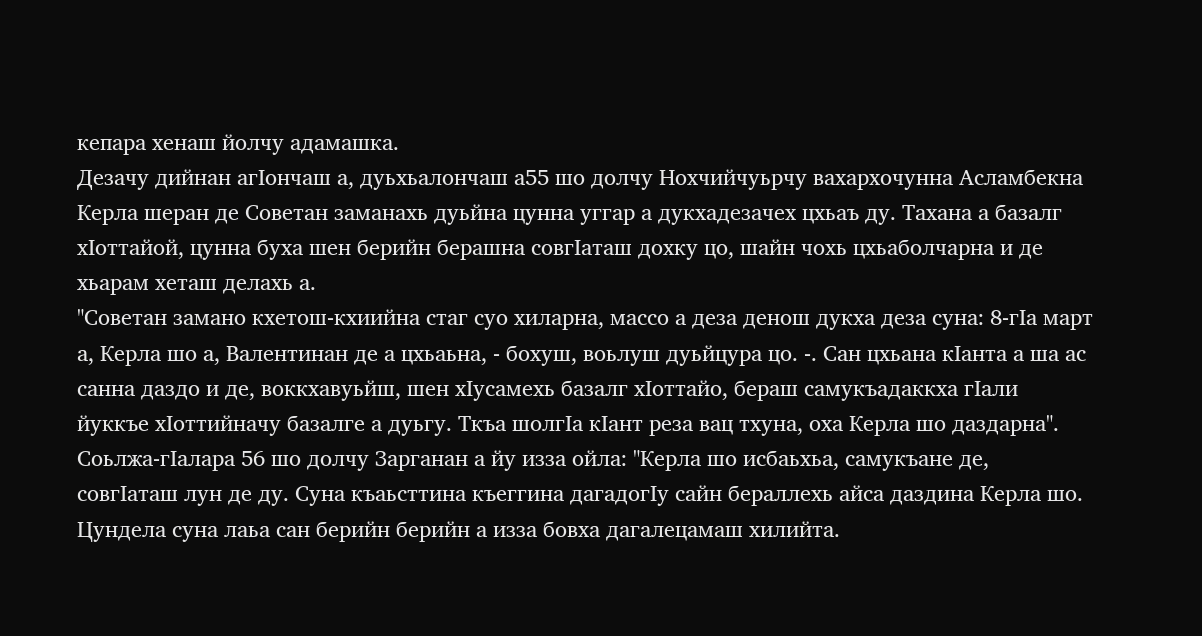кепара хенаш йолчу адамашка.
Дезачу дийнан агIончаш а, дуьхьалончаш а55 шо долчу Нохчийчуьрчу вахархочунна Асламбекна Керла шеран де Советан заманахь дуьйна цунна уггар а дукхадезачех цхьаъ ду. Тахана а базалг хIоттайой, цунна буха шен берийн берашна совгIаташ дохку цо, шайн чохь цхьаболчарна и де хьарам хеташ делахь а.
"Советан замано кхетош-кхиийна стаг суо хиларна, массо а деза денош дукха деза суна: 8-гӀа март а, Керла шо а, Валентинан де а цхьаьна, - бохуш, воьлуш дуьйцура цо. -. Сан цхьана кӀанта а ша ас санна даздо и де, воккхавуьйш, шен хIусамехь базалг хIоттайо, бераш самукъадаккха гIали йуккъе хIоттийначу базалге а дуьгу. Ткъа шолгIа кIант реза вац тхуна, оха Керла шо даздарна".
Соьлжа-гIалара 56 шо долчу Зарганан а йу изза ойла: "Керла шо исбаьхьа, самукъане де, совгIаташ лун де ду. Суна къаьсттина къеггина дагадогӀу сайн бераллехь айса даздина Керла шо. Цундела суна лаьа сан берийн берийн а изза бовха дагалецамаш хилийта.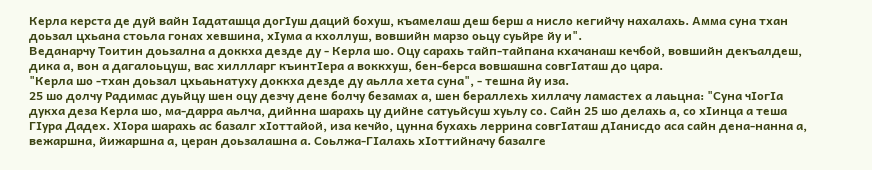Керла керста де дуй вайн Iадаташца догIуш даций бохуш, къамелаш деш берш а нисло кегийчу нахалахь. Амма суна тхан доьзал цхьана стоьла гонах хевшина, хIума а кхоллуш, вовшийн марзо оьцу суьйре йу и".
Веданарчу Тоитин доьзална а доккха дезде ду - Керла шо. Оцу сарахь тайп-тайпана кхачанаш кечбой, вовшийн декъалдеш, дика а, вон а дагалоьцуш, вас хиллларг къинтIера а воккхуш, бен-берса вовшашна совгӀаташ до цара.
"Керла шо -тхан доьзал цхьаьнатуху доккха дезде ду аьлла хета суна", - тешна йу иза.
25 шо долчу Радимас дуьйцу шен оцу дезчу дене болчу безамах а, шен бераллехь хиллачу ламастех а лаьцна: "Суна чӀогӀа дукха деза Керла шо, ма-дарра аьлча, дийнна шарахь цу дийне сатуьйсуш хуьлу со. Сайн 25 шо делахь а, со хӀинца а теша ГIура Дадех. ХӀора шарахь ас базалг хIоттайой, иза кечйо, цунна бухахь леррина совгӀаташ дӀанисдо аса сайн дена-нанна а, вежаршна, йижаршна а, церан доьзалашна а. Соьлжа-ГIалахь хIоттийначу базалге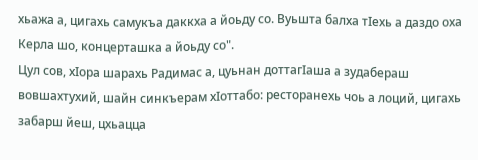хьажа а, цигахь самукъа даккха а йоьду со. Вуьшта балха тIехь а даздо оха Керла шо, концерташка а йоьду со".
Цул сов, хӀора шарахь Радимас а, цуьнан доттагIаша а зудабераш вовшахтухий, шайн синкъерам хIоттабо: ресторанехь чоь а лоций, цигахь забарш йеш, цхьацца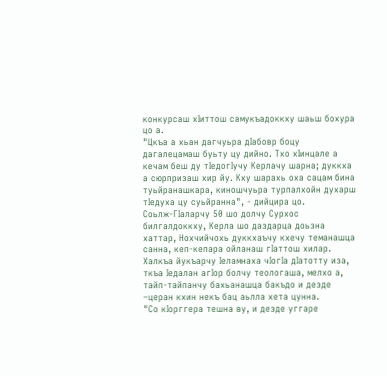конкурсаш хIиттош самукъадоккху шаьш бохура цо а.
"Цкъа а хьан дагчуьра дIабовр боцу дагалецамаш буьту цу дийно. Тхо хӀинцале а кечам беш ду тӀедогӀучу Керлачу шарна; дуккха а сюрпризаш хир йу. Кху шарахь оха сацам бина туьйранашкара, киношчуьра турпалхойн духарш тIедуха цу суьйранна", - дийцира цо.
Соьлж-ГӀаларчу 50 шо долчу Сурхос билгалдоккху, Керла шо даздарца доьзна хаттар, Нохчийчохь дуккхаъчу кхечу теманашца санна, кеп-кепара ойланаш гӀаттош хилар. Халкъа йукъарчу Iеламнаха чӀогӀа дӀатотту иза, ткъа Ӏедалан агIор болчу теологаша, мелхо а, тайп-тайпанчу бахьанашца бакъдо и дезде –церан кхин некъ бац аьлла хета цунна.
"Со кӀорггера тешна ву, и дезде уггаре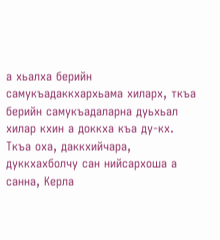а хьалха берийн самукъадаккхархьама хиларх, ткъа берийн самукъадаларна дуьхьал хилар кхин а доккха къа ду-кх. Ткъа оха, даккхийчара, дуккхахболчу сан нийсархоша а санна, Керла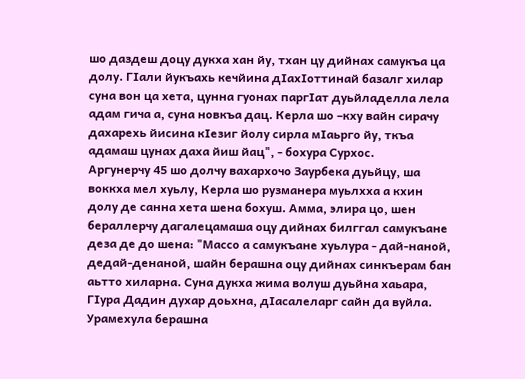шо даздеш доцу дукха хан йу, тхан цу дийнах самукъа ца долу. ГIали йукъахь кечйина дIахIоттинай базалг хилар суна вон ца хета, цунна гуонах паргIат дуьйладелла лела адам гича а, суна новкъа дац. Керла шо –кху вайн сирачу дахарехь йисина кIезиг йолу сирла мӀаьрго йу, ткъа адамаш цунах даха йиш йац", - бохура Сурхос.
Аргунерчу 45 шо долчу вахархочо Заурбека дуьйцу, ша воккха мел хуьлу, Керла шо рузманера муьлхха а кхин долу де санна хета шена бохуш. Амма, элира цо, шен бераллерчу дагалецамаша оцу дийнах билггал самукъане деза де до шена: "Массо а самукъане хуьлура - дай-наной, дедай-денаной, шайн берашна оцу дийнах синкъерам бан аьтто хиларна. Суна дукха жима волуш дуьйна хаьара, ГIура Дадин духар доьхна, дIасалеларг сайн да вуйла. Урамехула берашна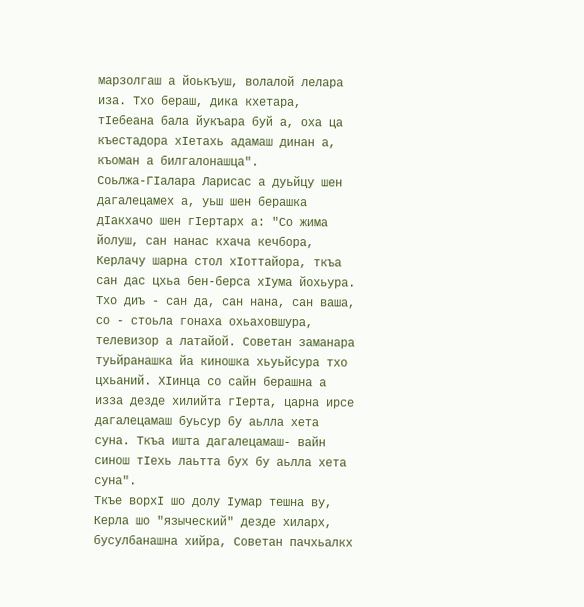марзолгаш а йоькъуш, волалой лелара иза. Тхо бераш, дика кхетара, тIебеана бала йукъара буй а, оха ца къестадора хIетахь адамаш динан а, къоман а билгалонашца".
Соьлжа-ГIалара Ларисас а дуьйцу шен дагалецамех а, уьш шен берашка дӀакхачо шен гӀертарх а: "Со жима йолуш, сан нанас кхача кечбора, Керлачу шарна стол хIоттайора, ткъа сан дас цхьа бен-берса хӀума йохьура. Тхо диъ - сан да, сан нана, сан ваша, со - стоьла гонаха охьаховшура, телевизор а латайой. Советан заманара туьйранашка йа киношка хьуьйсура тхо цхьаний. ХӀинца со сайн берашна а изза дезде хилийта гӀерта, царна ирсе дагалецамаш буьсур бу аьлла хета суна. Ткъа ишта дагалецамаш- вайн синош тIехь лаьтта бух бу аьлла хета суна".
Ткъе ворхӀ шо долу Ӏумар тешна ву, Керла шо "языческий" дезде хиларх, бусулбанашна хийра, Советан пачхьалкх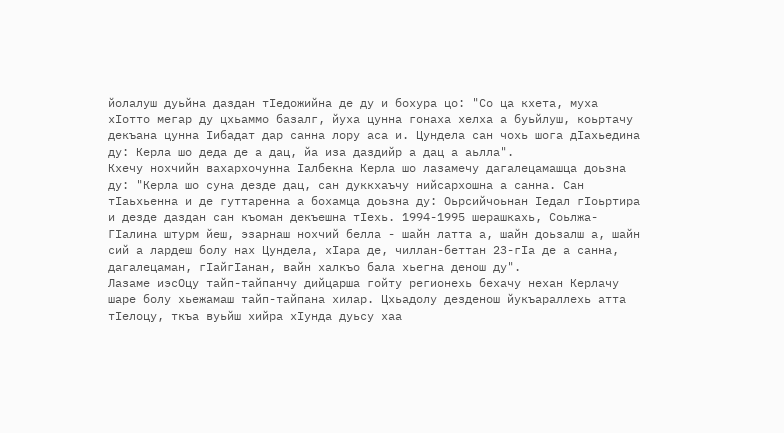йолалуш дуьйна даздан тIедожийна де ду и бохура цо: "Со ца кхета, муха хӀотто мегар ду цхьаммо базалг, йуха цунна гонаха хелха а буьйлуш, коьртачу декъана цунна Ӏибадат дар санна лору аса и. Цундела сан чохь шога дIахьедина ду: Керла шо деда де а дац, йа иза даздийр а дац а аьлла".
Кхечу нохчийн вахархочунна Iалбекна Керла шо лазамечу дагалецамашца доьзна ду: "Керла шо суна дезде дац, сан дуккхаъчу нийсархошна а санна. Сан тӀаьхьенна и де гуттаренна а бохамца доьзна ду: Оьрсийчоьнан Ӏедал гӀоьртира и дезде даздан сан къоман декъешна тӀехь. 1994-1995 шерашкахь, Соьлжа-ГIалина штурм йеш, эзарнаш нохчий белла - шайн латта а, шайн доьзалш а, шайн сий а лардеш болу нах Цундела, хӀара де, чиллан-беттан 23-гIа де а санна, дагалецаман, гӀайгӀанан, вайн халкъо бала хьегна денош ду".
Лазаме иэсОцу тайп-тайпанчу дийцарша гойту регионехь бехачу нехан Керлачу шаре болу хьежамаш тайп-тайпана хилар. Цхьадолу дезденош йукъараллехь атта тӀелоцу, ткъа вуьйш хийра хӀунда дуьсу хаа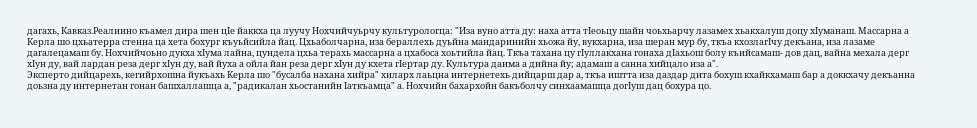дагахь, Кавказ.Реалиино къамел дира шен цӀе йаккха ца луучу Нохчийчуьрчу культурологца: "Иза вуно атта ду: наха атта тӀеоьцу шайн чоьхьарчу лазамех хьакхалуш доцу хӀуманаш. Массарна а Керла шо цхьатерра стенна ца хета бохург къуьйсийла йац. Цхьаболчарна, иза бераллехь дуьйна мандаринийн хьожа йу, вукхарна, иза шеран мур бу, ткъа кхозлагIчу декъана, иза лазаме дагалецамаш бу. Нохчийчоьно дукха хIума лайна, цундела цхьа терахь массарна а цхабоса хоьтийла йац. Ткъа тахана цу гӀуллакхана гонаха дӀахьош болу къийсамаш- дов дац, вайна мехала дерг хӀун ду, вай лардан реза дерг хӀун ду, вай йуха а ойла йан реза дерг хӀун ду кхета гӀертар ду. Культура даима а дийна йу; адамаш а санна хийцало иза а".
Эксперто дийцарехь, кегийрхошна йукъахь Керла шо "бусалба нахана хийра" хиларх лаьцна интернетехь дийцарш дар а, ткъа иштта иза даздар дита бохуш кхайкхамаш бар а доккхачу декъанна доьзна ду интернетан гонан башхаллашца а, "радикалан хьостанийн Ӏаткъамца" а. Нохчийн бахархойн бакъболчу синхаамашца догIуш дац бохура цо.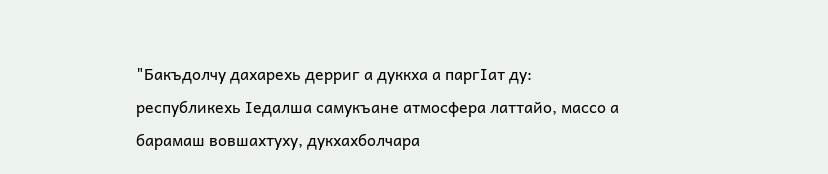"Бакъдолчу дахарехь дерриг а дуккха а паргIат ду: республикехь Ӏедалша самукъане атмосфера латтайо, массо а барамаш вовшахтуху, дукхахболчара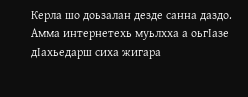Керла шо доьзалан дезде санна даздо. Амма интернетехь муьлхха а оьгIазе дӀахьедарш сиха жигара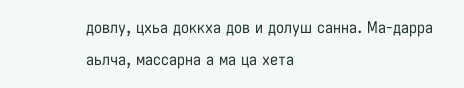довлу, цхьа доккха дов и долуш санна. Ма-дарра аьлча, массарна а ма ца хета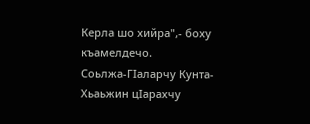Керла шо хийра",- боху къамелдечо.
Соьлжа-ГӀаларчу Кунта-Хьаьжин цӀарахчу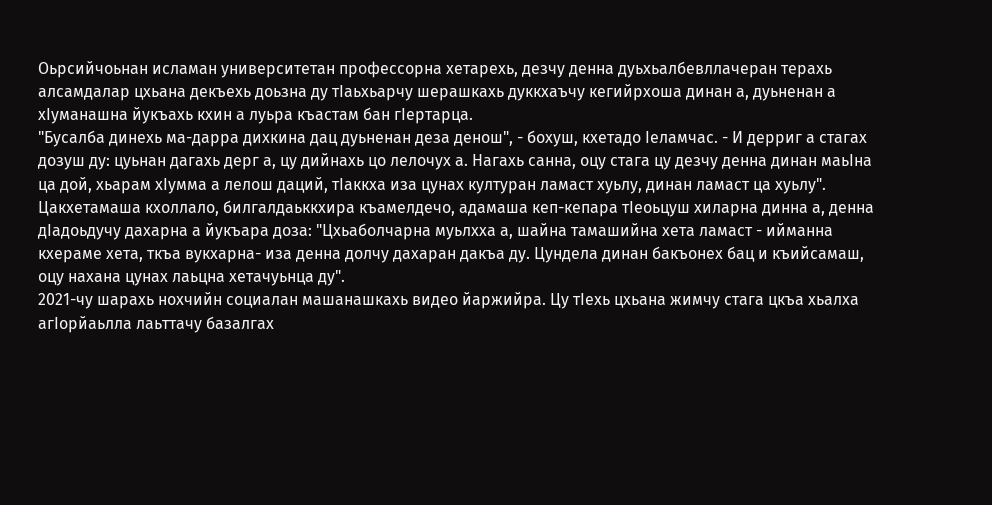Оьрсийчоьнан исламан университетан профессорна хетарехь, дезчу денна дуьхьалбевллачеран терахь алсамдалар цхьана декъехь доьзна ду тӀаьхьарчу шерашкахь дуккхаъчу кегийрхоша динан а, дуьненан а хIуманашна йукъахь кхин а луьра къастам бан гӀертарца.
"Бусалба динехь ма-дарра дихкина дац дуьненан деза денош", - бохуш, кхетадо Iеламчас. - И дерриг а стагах дозуш ду: цуьнан дагахь дерг а, цу дийнахь цо лелочух а. Нагахь санна, оцу стага цу дезчу денна динан маьӀна ца дой, хьарам хӀумма а лелош даций, тӀаккха иза цунах културан ламаст хуьлу, динан ламаст ца хуьлу".
Цакхетамаша кхоллало, билгалдаьккхира къамелдечо, адамаша кеп-кепара тIеоьцуш хиларна динна а, денна дIадоьдучу дахарна а йукъара доза: "Цхьаболчарна муьлхха а, шайна тамашийна хета ламаст - ийманна кхераме хета, ткъа вукхарна- иза денна долчу дахаран дакъа ду. Цундела динан бакъонех бац и къийсамаш, оцу нахана цунах лаьцна хетачуьнца ду".
2021-чу шарахь нохчийн социалан машанашкахь видео йаржийра. Цу тIехь цхьана жимчу стага цкъа хьалха агIорйаьлла лаьттачу базалгах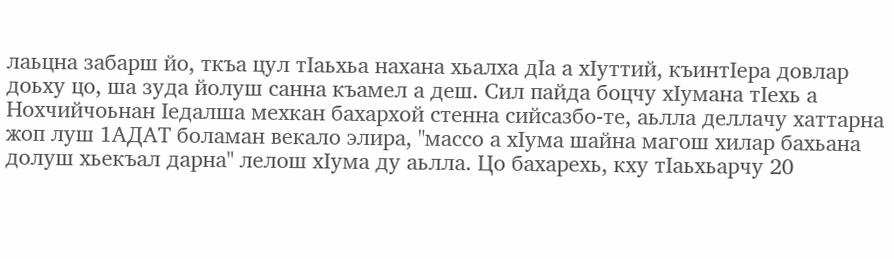лаьцна забарш йо, ткъа цул тIаьхьа нахана хьалха дIа а хIуттий, къинтӀера довлар доьху цо, ша зуда йолуш санна къамел а деш. Сил пайда боцчу хIумана тIехь а Нохчийчоьнан Ӏедалша мехкан бахархой стенна сийсазбо-те, аьлла деллачу хаттарна жоп луш 1АДАТ боламан векало элира, "массо а хIума шайна магош хилар бахьана долуш хьекъал дарна" лелош хIума ду аьлла. Цо бахарехь, кху тӀаьхьарчу 20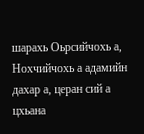шарахь Оьрсийчохь а, Нохчийчохь а адамийн дахар а, церан сий а цхьана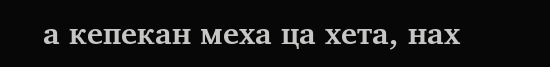а кепекан меха ца хета, нах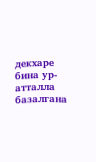декхаре бина ур-атталла базалгана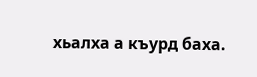хьалха а къурд баха.